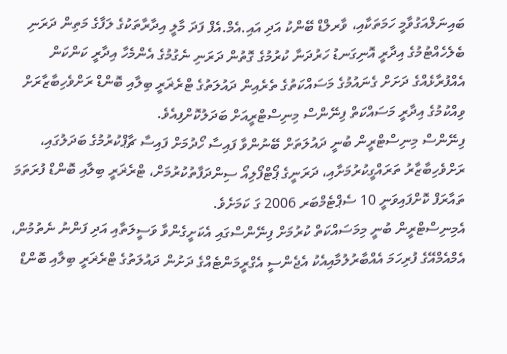ބައިނަލްއަގުވާމީ ހަމަތަކާއި، ވާރލްޑް ބޭންކު އަދި އައި.އެމް.އެފް ފަދަ މާލީ އިދާރާތަކުގެ ލަފާގެ މަތިން ދަރަނި ބެލެހެއްޓުމުގެ އިދާރީ އޮނިގަނޑު ހަރުދަނާ ކުރުމުގެ ގޮތުން ދަރަނި ނެގުމުގެ އެންމެހާ އިދާރީ ކަންކަން އެއްފުރާޅެއްގެ ދަށަށް ގެނައުމުގެ މަސައްކަތުގެ ތެރެއިން ދައުލަތުގެ ޓްރެޜަރީ ބިލާއި ބޮންޑް ރަށްވެހިބާޒާރަށް ވިއްކުމުގެ އިދާރީ މަސައްކަތް ފިނޭންސް މިނިސްޓްރީއަށް ބަދަލުކޮށްފިއެވެ.
ފިނޭންސް މިނިސްޓްރީން ބުނީ ދައުލަތަށް ބޭނުންވާ ފައިސާ ހޯދުމަށް ފައިސާ ޗާޕްކުރުމުގެ ބަދަލުގައި، ރަށްވެހިބާޒާރު ތަރައްގީކުރުމަށާއި، ދަރަނީގެ ޕޯޓްފޯލިއޯ ސިންދަފާތުކުރުމަށް، ޓްރެޜަރީ ބިލާއި ބޮންޑް ފުރަތަމަ ތައާރަފް ކޮށްފައިވަނީ 10 ސެޕްޓެމްބަރ 2006 ގަ ކަމަށެވެ.
އެމިނިސްޓްރީން ބުނީ މިމަސައްކަތް ކުރުމަށް ފިނޭންސްގައި އެކަށީގެންވާ ވަސީލަތާއި އަދި ފަންނު ނެތުމުން، އެމްއެމްއޭގެ ފުރިހަމަ އެއްބާރުލުމާއިއެކު އެޖެންސީ އެގްރީމަންޓެއްގެ ދަށުން ދައުލަތުގެ ޓްރެޜަރީ ބިލާއި ބޮންޑް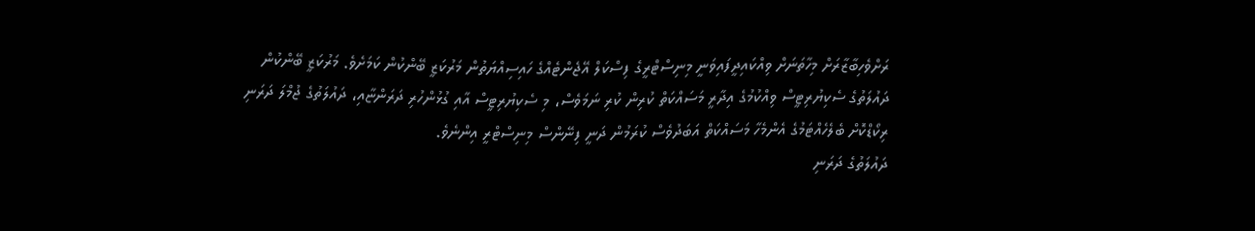ރަށްވެހިބާޒާރަށް މިހާތަނަށް ވިއްކައިދީފައިވަނީ މިނިސްޓްރީގެ ފިސްކަލް އޭޖެންޓެއްގެ ހައިސިއްޔަތުން މަރުކަޒީ ބޭންކުން ކަމަށެވެ. މަރުކަޒީ ބޭންކުން ދައުލަތުގެ ސެކިޔުރިޓީސް ވިއްކުމުގެ އިދާރީ މަސައްކަތް ކުރިން ކުރި ނަމަވެސް، މި ސެކިޔުރިޓީސް އާއި ގުޅުންހުރި ދަރަންޏާއި، ދައުލަތުގެ ޖުމްލަ ދަރަނި ރިކޯޑްކޮށް ބެލެހެއްޓަމުގެ އެންމެހާ މަސައްކަތް އަބަދުވެސް ކުރަމުން ދަނީ ފިނޭންސް މިނިސްޓްރީ އިންނެވެ.
ދައުލަތުގެ ދަރަނި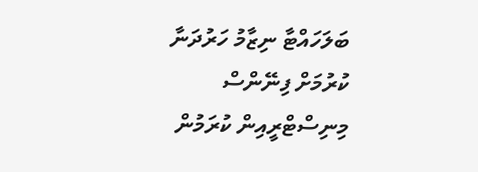ބަލަހައްޓާ ނިޒާމު ހަރުދަނާ ކުރުމަށް ފިނޭންސް މިނިސްޓްރީއިން ކުރަމުން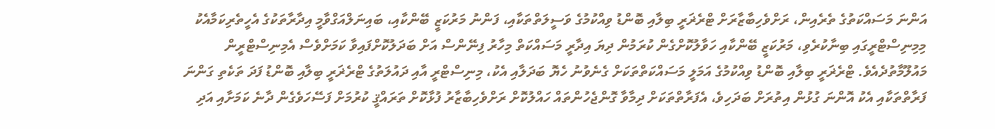އަންނަ މަސައްކަތުގެ ތެރެއިން، ރަށްވެހިބާޒާރަށް ޓްރެޜަރީ ބިލާއި ބޮންޑު ވިއްކުމުގެ ވަސީލަތްތަކާއި، ފަންނު މަރުކަޒީ ބޭންކާއި، ބައިނަލްއަގްވާމީ އިދާރާތަކުގެ އެހީތެރިކަމާއެކު މިމިނިސްޓްރީގައި ބިނާކުރެވި، މަރުކަޒީ ބޭންކާއި ހަވާލުކޮށްގެން ކުރަމުން ދިޔަ އިދާރީ މަސައްކަތް މިހާރު ފިނޭންސް އަށް ބަދަލުކޮށްފައިވާ ކަމަށްވެސް އެމިނިސްޓްރީން މައުލޫމާތުދެއެވެ. ޓްރެޜަރީ ބިލާއި ބޮންޑު ވިއްކުމުގެ އަމަލީ މަސައްކަތްތަކަށް ގެނެވުނު ހެޔޮ ބަދަލާއި އެކު، މިނިސްޓްރީ އާއި ދައުލަތުގެ ޓްރެޜަރީ ބިލާއި ބޮންޑު ފަދަ ތަކެތި ގަންނަ ފަރާތްތަކާއި އެކު އޮންނަ ގުޅުން އިތުރަށް ބަދަހިވެ، އެފަރާތްތަކަށް ދިމާވާ ގޮންޖެހުންތައް ހައްލުކޮށް ރަށްވެހިބާޒާރު ފުޅާކޮށް ތަރައްޤީ ކުރުމަށް ފަސޭހަވެގެން ދާނެ ކަމަށާއި އަދި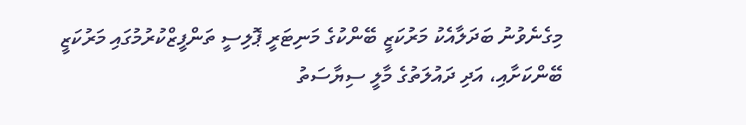މިގެނެވުނު ބަދަލާއެކު މަރުކަޒީ ބޭންކުގެ މަނިޓަރީ ޕޮލިސީ ތަންފީޒްކުރުމުގައި މަރުކަޒީ ބޭންކަށާއި، އަދި ދައުލަތުގެ މާލީ ސިޔާސަތު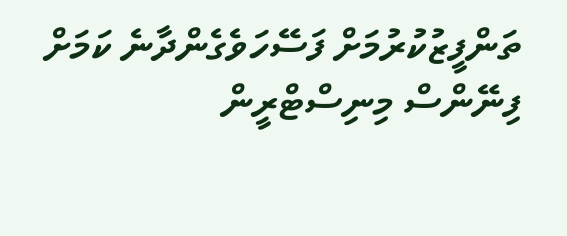ތަންފީޒުކުރުމަށް ފަސޭހަވެގެންދާނެ ކަމަށް ފިނޭންސް މިނިސްޓްރީން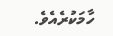ހާމަކުރެއެވެ.